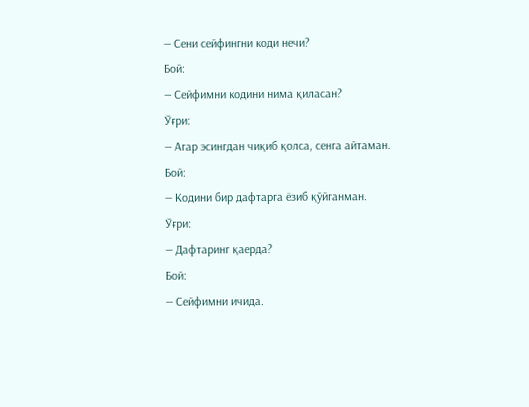— Сени сейфингни коди нечи?
Бой:
— Сейфимни кодини нима қиласан?
Ўғри:
— Агар эсингдан чиқиб қолса, сенга айтаман.
Бой:
— Кодини бир дафтарга ёзиб қўйганман.
Ўғри:
— Дафтаринг қаерда?
Бой:
— Сейфимни ичида.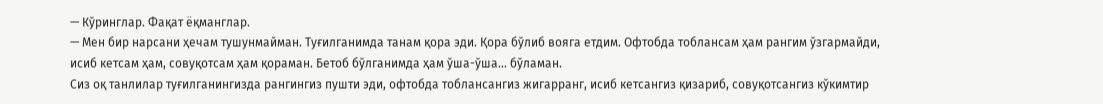— Кўринглар. Фақат ёқманглар.
— Мен бир нарсани ҳечам тушунмайман. Туғилганимда танам қора эди. Қора бўлиб вояга етдим. Офтобда тоблансам ҳам рангим ўзгармайди, исиб кетсам ҳам, совуқотсам ҳам қораман. Бетоб бўлганимда ҳам ўша-ўша... бўламан.
Сиз оқ танлилар туғилганингизда рангингиз пушти эди, офтобда тоблансангиз жигарранг, исиб кетсангиз қизариб, совуқотсангиз кўкимтир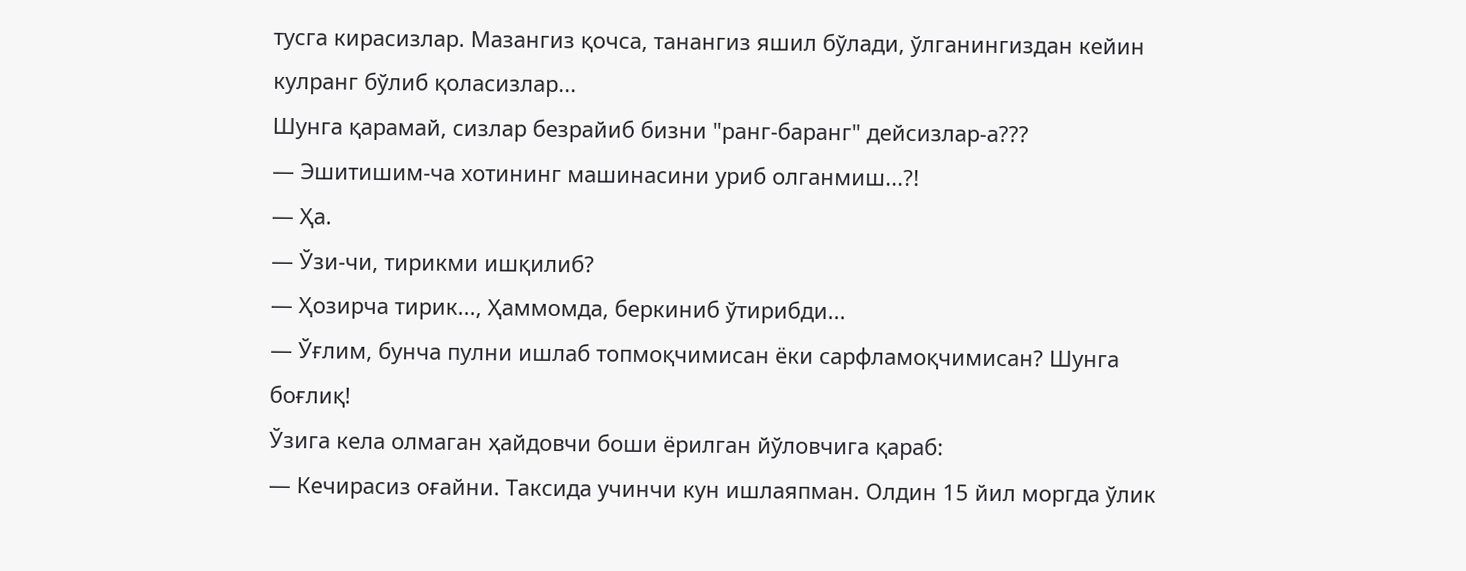тусга кирасизлар. Мазангиз қочса, танангиз яшил бўлади, ўлганингиздан кейин кулранг бўлиб қоласизлар...
Шунга қарамай, сизлар безрайиб бизни "ранг-баранг" дейсизлар-а???
— Эшитишим-ча хотининг машинасини уриб олганмиш...?!
— Ҳа.
— Ўзи-чи, тирикми ишқилиб?
— Ҳозирча тирик..., Ҳаммомда, беркиниб ўтирибди...
— Ўғлим, бунча пулни ишлаб топмоқчимисан ёки сарфламоқчимисан? Шунга боғлиқ!
Ўзига кела олмаган ҳайдовчи боши ёрилган йўловчига қараб:
— Кечирасиз оғайни. Таксида учинчи кун ишлаяпман. Олдин 15 йил моргда ўлик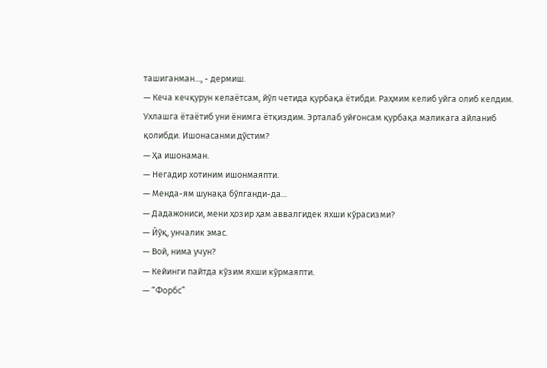ташиганман..., - дермиш.
— Кеча кечқурун келаётсам, йўл четида қурбақа ётибди. Раҳмим келиб уйга олиб келдим. Ухлашга ётаётиб уни ёнимга ётқиздим. Эрталаб уйғонсам қурбақа маликага айланиб қолибди. Ишонасанми дўстим?
— Ҳа ишонаман.
— Негадир хотиним ишонмаяпти.
— Менда-ям шунақа бўлганди-да...
— Дадажониси, мени ҳозир ҳам аввалгидек яхши кўрасизми?
— Йўқ, унчалик эмас.
— Вой, нима учун?
— Кейинги пайтда кўзим яхши кўрмаяпти.
— “Форбс”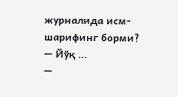журналида исм-шарифинг борми?
— Йўқ ...
—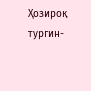Ҳозироқ тургин-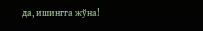да, ишингга жўна!